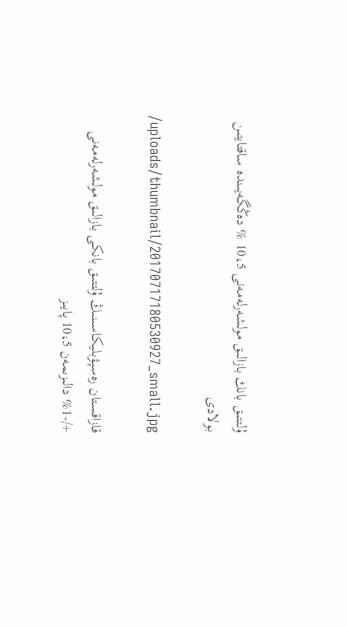ۇلتتىق بانك بازالىق مولشەرلەمەنى 10،5 % دەڭگەيىندە ساقتايتىن بولادى

/uploads/thumbnail/20170717180530927_small.jpg

قازاقستان رەسپۋبليكاسىنىڭ ۇلتتىق بانكى بازالىق مولشەرلەمەنى +/-1% دالىزىمەن 10،5 پايىز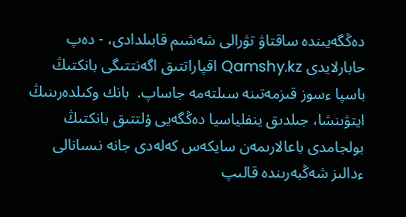دەڭگەيىندە ساقتاۋ تۋرالى شەشىم قابىلدادى، - دەپ حابارلايدى Qamshy.kz اقپاراتتىق اگەنتتىگى بانكتىڭ باسپا ءسوز قىزمەتىنە سىلتەمە جاساپ.  بانك وكىلدەرىنىڭ ايتۋىنشا، جىلدىق ينفلياسيا دەڭگەيى ۇلتتىق بانكتىڭ بولجامدى باعالارىمەن سايكەس كەلەدى جانە نىسانالى ءدالىز شەڭبەرىندە قالىپ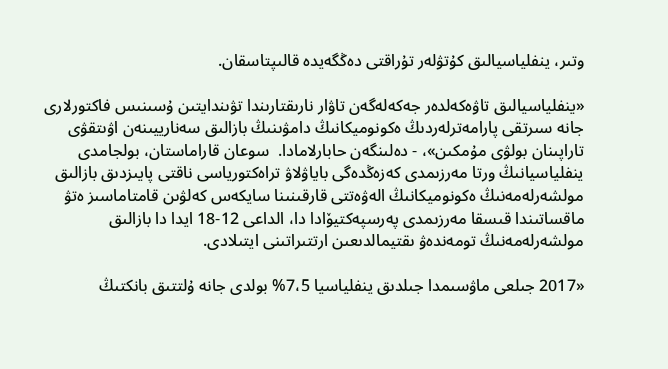وتىر، ينفلياسيالىق كۇتۋلەر تۇراقتى دەڭگەيدە قالىپتاسقان.

«ينفلياسيالىق تاۋەكەلدەر جەكەلەگەن تاۋار نارىقتارىندا تۋىندايتىن ۇسىنىس فاكتورلارى جانە سىرتقى پارامەترلەردىڭ ەكونوميكانىڭ دامۋىنىڭ بازالىق سەنارييىنەن اۋىتقۋى تاراپىنان بولۋى مۇمكىن»، - دەلىنگەن حابارلامادا.  سوعان قاراماستان، بولجامدى ينفلياسيانىڭ ورتا مەرزىمدى كەزەڭدەگى باياۋلاۋ تراەكتورياسى ناقتى پايىزدىق بازالىق مولشەرلەمەنىڭ ەكونوميكانىڭ الەۋەتتى قارقىنىنا سايكەس كەلۋىن قامتاماسىز ەتۋ ماقساتىندا قىسقا مەرزىمدى پەرسپەكتيۆادا دا، الداعى 12-18 ايدا دا بازالىق مولشەرلەمەنىڭ تومەندەۋ ىقتيمالدىعىن ارتتىراتىنى ايتىلادى.

«2017 جىلعى ماۋسىمدا جىلدىق ينفلياسيا 7،5% بولدى جانە ۇلتتىق بانكتىڭ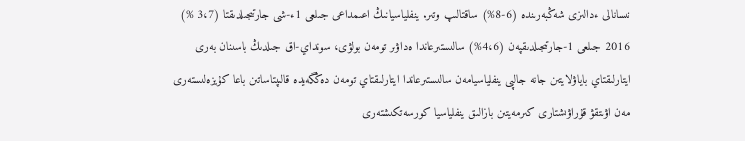نىسانالى ءدالىزى شەڭبەرىندە (6-8%) ساقتالىپ وتىر. ينفلياسيانىڭ اعىمداعى جىلعى 1ء-شى جارتىجىلدىقتا (3،7 %) 2016 جىلعى 1-جارتىجىلدىقپەن (4،6%) سالىستىرعاندا ەداۋىر تومەن بولۋى، سونداي-اق جىلدىڭ باسىنان بەرى ايتارلىقتاي باياۋلايتىن جانە جالپى ينفلياسيامەن سالىستىرعاندا ايتارلىقتاي تومەن دەڭگەيدە قالىپتاساتىن باعا كۇيزەلىستەرى مەن اۋىتقۋ قۇراۋىشتارى كىرمەيتىن بازالىق ينفلياسيا كورسەتكىشتەرى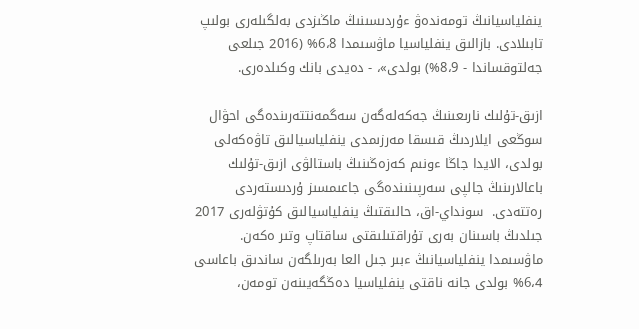ينفلياسيانىڭ تومەندەۋ ءۇردىسىنىڭ ماڭىزدى بەلگىلەرى بولىپ تابىلادى. بازالىق ينفلياسيا ماۋسىمدا 6،8% (2016 جىلعى جەلتوقساندا - 8،9%) بولدى»، - دەيدى بانك وكىلدەرى.

ازىق-تۇلىك نارىعىنىڭ جەكەلەگەن سەگمەنتتەرىندەگى احۋال سوڭعى ايلاردىڭ قىسقا مەرزىمدى ينفلياسيالىق تاۋەكەلى بولدى، الايدا جاڭا ءونىم كەزەڭىنىڭ باستالۋى ازىق-تۇلىك باعالارىنىڭ جالپى سەرپىنىندەگى جاعىمسىز ۇردىستەردى رەتتەدى.  سونداي-اق، حالىقتىڭ ينفلياسيالىق كۇتۋلەرى 2017 جىلدىڭ باسىنان بەرى تۇراقتىلىقتى ساقتاپ وتىر ەكەن. ماۋسىمدا ينفلياسيانىڭ ءبىر جىل العا بەرىلگەن ساندىق باعاسى 6،4% بولدى جانە ناقتى ينفلياسيا دەڭگەيىنەن تومەن،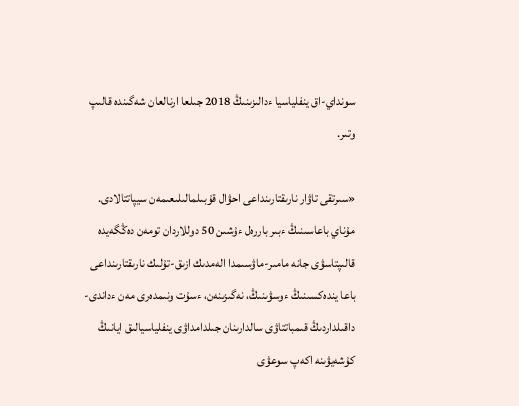سونداي-اق ينفلياسيا ءدالىزىنىڭ 2018 جىلعا ارنالعان شەگىندە قالىپ وتىر.

«سىرتقى تاۋار نارىقتارىنداعى احۋال قۇبىلمالىلىعىمەن سيپاتتالادى. مۇناي باعاسىنىڭ ءبىر باررەل ءۇشىن 50 دوللاردان تومەن دەڭگەيدە قالىپتاسۋى جانە مامىر-ماۋسىمدا الەمدىك ازىق-تۇلىك نارىقتارىنداعى باعا يندەكسىنىڭ ءوسۋىنىڭ، نەگىزىنەن، ءسۇت ونىمدەرى مەن ءداندى-داقىلداردىڭ قىمباتتاۋى سالدارىنان جىلدامداۋى ينفلياسيالىق ايانىڭ كۇشەيۋىنە اكەپ سوعۋى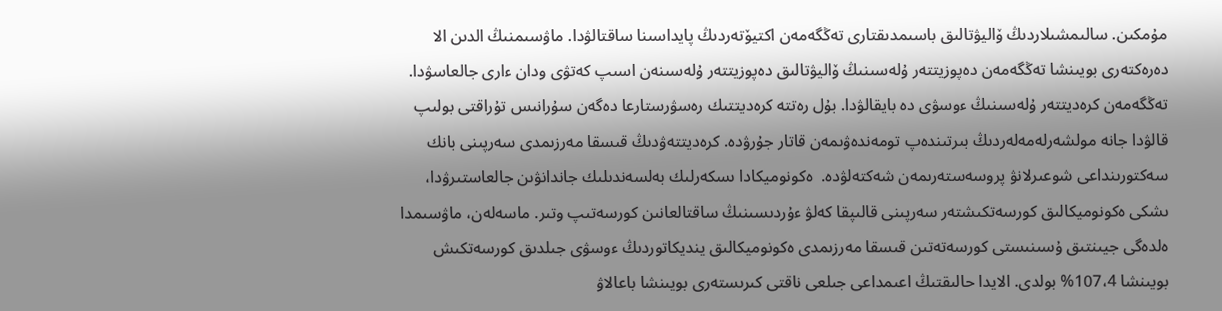مۇمكىن. سالىمشىلاردىڭ ۆاليۋتالىق باسىمدىقتارى تەڭگەمەن اكتيۆتەردىڭ پايداسىنا ساقتالۋدا. ماۋسىمنىڭ الدىن الا دەرەكتەرى بويىنشا تەڭگەمەن دەپوزيتتەر ۇلەسىنىڭ ۆاليۋتالىق دەپوزيتتەر ۇلەسىنەن اسىپ كەتۋى ودان ءارى جالعاسۋدا. تەڭگەمەن كرەديتتەر ۇلەسىنىڭ ءوسۋى دە بايقالۋدا. بۇل رەتتە كرەديتتىك رەسۋرستارعا دەگەن سۇرانىس تۇراقتى بولىپ قالۋدا جانە مولشەرلەمەلەردىڭ بىرتىندەپ تومەندەۋىمەن قاتار جۇرۋدە. كرەديتتەۋدىڭ قىسقا مەرزىمدى سەرپىنى بانك سەكتورىنداعى شوعىرلانۋ پروسەستەرىمەن شەكتەلۋدە.  ەكونوميكادا ىسكەرلىك بەلسەندىلىك جاندانۋىن جالعاستىرۋدا، ىشكى ەكونوميكالىق كورسەتكىشتەر سەرپىنى قالىپقا كەلۋ ءۇردىسىنىڭ ساقتالعانىن كورسەتىپ وتىر. ماسەلەن، ماۋسىمدا ەلدەگى جيىنتىق ۇسىنىستى كورسەتەتىن قىسقا مەرزىمدى ەكونوميكالىق ينديكاتوردىڭ ءوسۋى جىلدىق كورسەتكىش بويىنشا 107،4% بولدى. الايدا حالىقتىڭ اعىمداعى جىلعى ناقتى كىرىستەرى بويىنشا باعالاۋ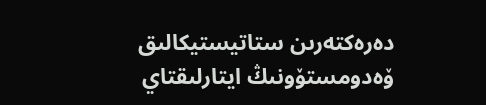دەرەكتەرىن ستاتيستيكالىق ۆەدومستۆونىڭ ايتارلىقتاي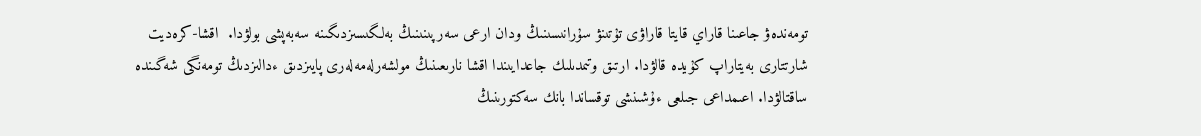تومەندەۋ جاعىنا قاراي قايتا قاراۋى تۇتىنۋ سۇرانىسىنىڭ ودان ارعى سەرپىنىنىڭ بەلگىسىزدىگىنە سەبەپشى بولۋدا.  اقشا-كرەديت شارتتارى بەيتاراپ كۇيدە قالۋدا. ارتىق وتىمدىلىك جاعدايىندا اقشا نارىعىنىڭ مولشەرلەمەلەرى پايىزدىق ءدالىزدىڭ تومەنگى شەگىندە ساقتالۋدا. اعىمداعى جىلعى ءۇشىنشى توقساندا بانك سەكتورىنىڭ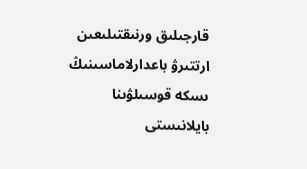قارجىلىق ورنىقتىلىعىن ارتتىرۋ باعدارلاماسىنىڭ ىسكە قوسىلۋىنا بايلانىستى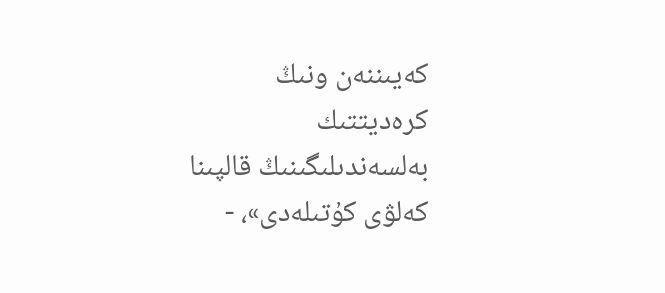كەيىننەن ونىڭ كرەديتتىك بەلسەندىلىگىنىڭ قالپىنا كەلۋى كۇتىلەدى»، -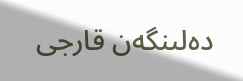دەلىنگەن قارجى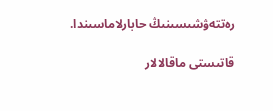رەتتەۋشىسىنىڭ حابارلاماسىندا.

قاتىستى ماقالالار